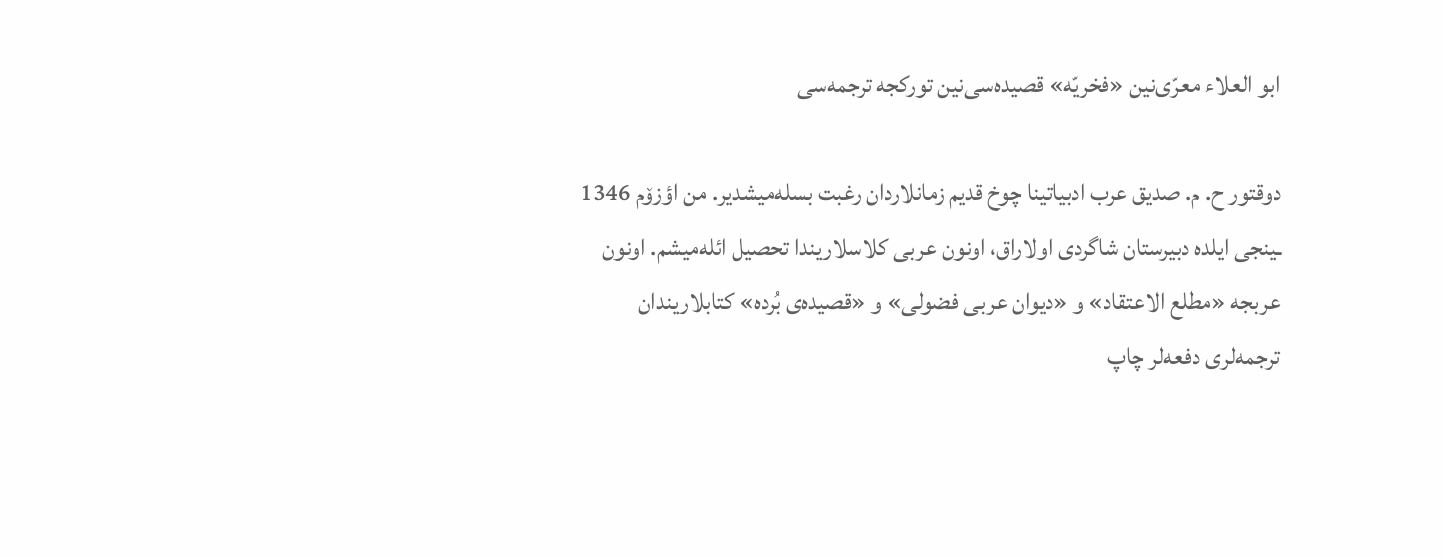ابو العلاء معرّی‌نین «فخریّه» قصیده‌سی‌نین تورکجه ترجمه‌سی

دوقتور ح. م. صدیق عرب ادبیاتینا چوخ قدیم زمانلاردان رغبت بسله‌میشدیر. من اؤزۆم 1346 ـینجی ایلده دبیرستان شاگردی اولاراق، اونون عربی کلاسلاریندا تحصیل ائله‌میشم. اونون عربجه «مطلع الاعتقاد» و «دیوان عربی فضولی» و «قصیده‌ی بُرده» کتابلاریندان ترجمه‌لری دفعه‌لر چاپ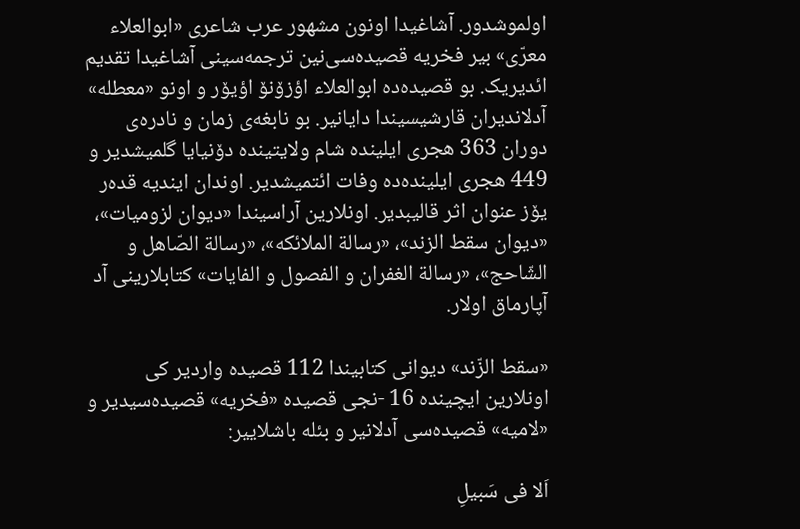اولموشدور. آشاغیدا اونون مشهور عرب شاعری «ابوالعلاء معرّی» بیر فخریه قصیده‌سی‌نین ترجمه‌سینی آشاغیدا تقدیم ائدیریک. بو قصیده‌ده ابوالعلاء اؤزۆنۆ اؤیۆر و اونو «معطله» آدلاندیران قارشیسیندا دایانیر. بو نابغه‌ی زمان و نادره‌ی دوران 363 هجری ایلینده شام ولایتینده دۆنیایا گلمیشدیر و 449 هجری ایلینده‌ده وفات ائتمیشدیر. اوندان ایندیه قده‌ر یۆز عنوان اثر قالیبدیر. اونلارین آراسیندا «دیوان لزومیات»، «دیوان سقط الزند»، «رسالة الملائکه»، «رسالة الصّاهل و الشّاحج»، «رسالة الغفران و الفصول و الفایات» کتابلارینی آد آپارماق اولار.

«سقط الزّند» دیوانی کتابیندا 112 قصیده واردیر کی اونلارین ایچینده 16 -نجی قصیده «فخریه» قصیده‌سیدیر و «لامیه» قصیده‌سی آدلانیر و بئله باشلاییر:

اَلا فی سَبیلِ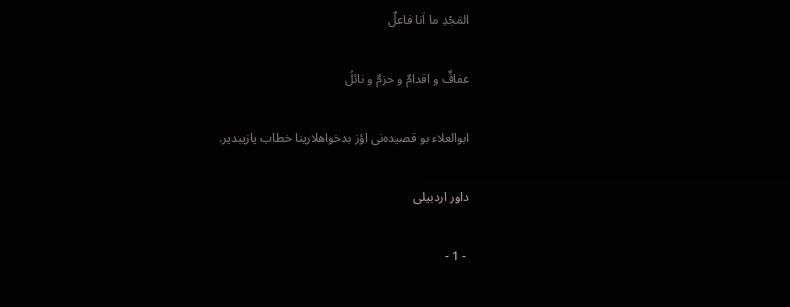المَجْدِ ما اَنا فاعلٌ

عفافٌ و اقدامٌ و حزمٌ و نائلُ

ابوالعلاء بو قصیده‌نی اؤز بدخواهلارینا خطاب یازیبدیر.

داور اردبیلی

 - 1 -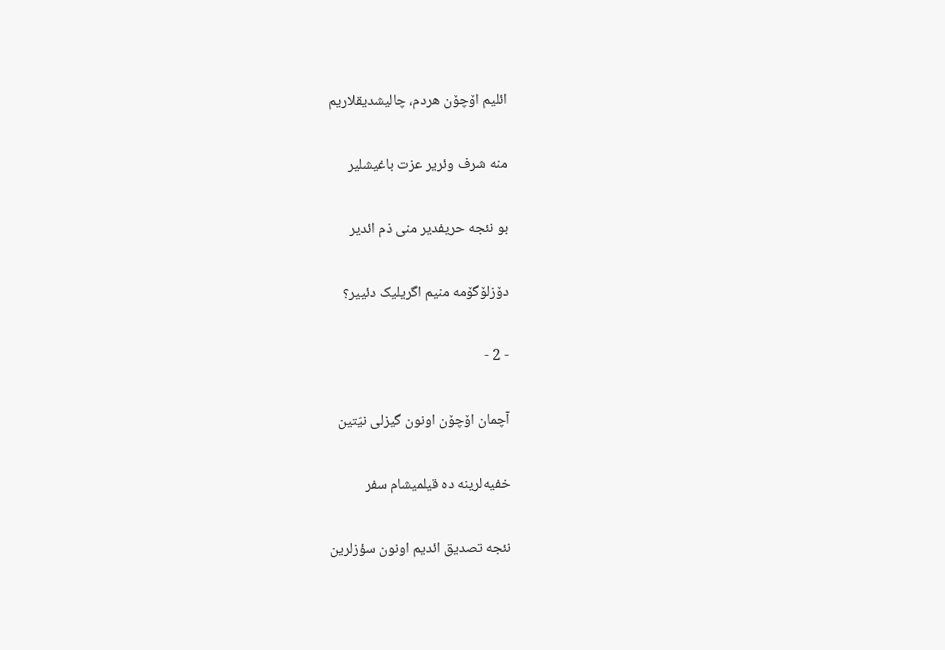ائلیم اۆچۆن هردم، چالیشدیقلاریم

منه شرف وئریر عزت باغیشلیر

بو نئجه حریفدیر منی ذم ائدیر

دۆزلۆگۆمه منیم اگریلیک دئییر؟

- 2 -

آچمان اۆچۆن اونون گیزلی نیّتین

خفیه‌لرینه ده قیلمیشام سفر

نئجه تصدیق ائدیم اونون سؤزلرین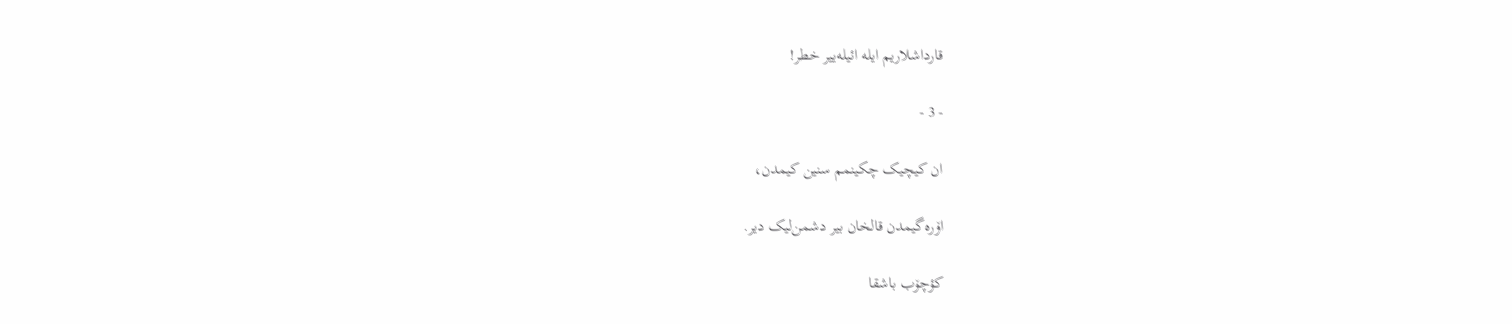قارداشلاریم ایله ائیله‌ییر خطر!

- 3 -

ان کیچیک چکینمم سنین کیمدن،

اۆره‌گیمدن قالخان بیر دشمن‌لیک دیر.

کؤچۆب باشقا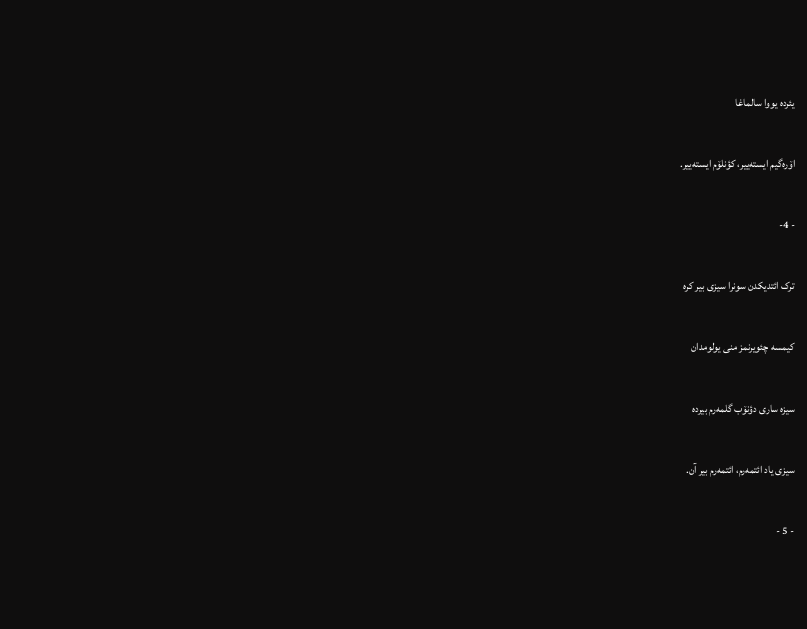یئرده یووا سالماغا

اۆره‌گیم ایسته‌ییر، کؤنلۆم ایسته‌ییر.

- 4-

ترک ائتدیکدن سونرا سیزی بیر کره

کیمسه چئویرنمز منی یولومدان

سیزه ساری دؤنۆب گلمه‌رم بیرده

سیزی یاد ائتمه‌رم، ائتمه‌رم بیر آن.

- 5 -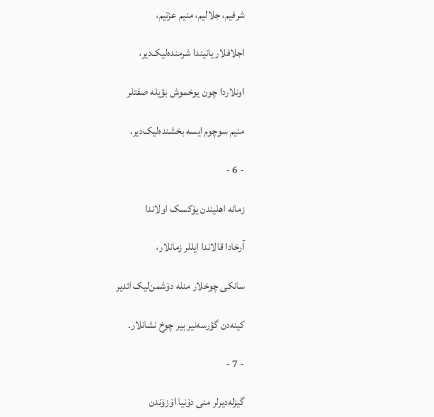شرفیم، جلالیم، منیم عزتیم،

اجلافلار یانیندا شرمنده‌لیک‌دیر،

اونلاردا چون یوخموش بؤیله صفتلر

منیم سوچوم ایسه بخشنده‌لیک‌دیر.

- 6 -

زمانه اهلیندن یۆکسک اولاندا

آرخادا قالاندا ایللر زمانلار،

سانکی چوخلار منله دۆشمن‌لیک ائدیر

کینه‌دن گؤرسه‌نیر بیر چوخ نشانلار.

- 7 -

گیزله‌دیرلر منی دۆنیا اۆزۆندن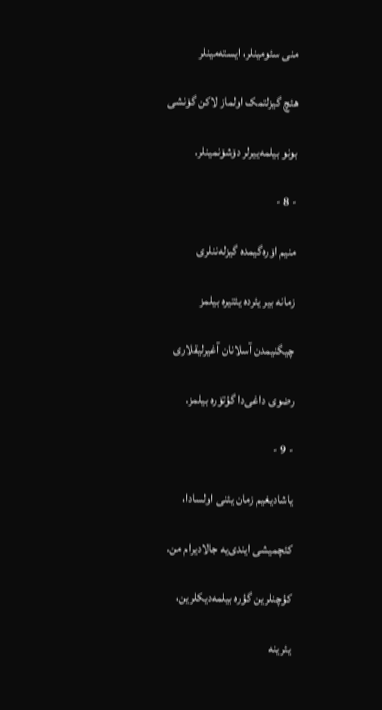منی سئومینلر، ایسته‌مینلر

هئچ گیزلتمک اولماز لاکن گۆنشی

بونو بیلمه‌ییرلر دۆشۆنمینلر.

- 8 -

منیم اۆره‌گیمده گیزله‌ننلری

زمانه بیر یئرده یئتیره بیلمز

چیگنیمدن آسلانان آغیرلیقلاری

رضوی داغی‌دا گؤتۆره بیلمز.

- 9 -

یاشادیغیم زمان یئنی اولسادا،

کئچمیشی ایندی‌یه جالادیرام من.

کؤچنلرین گؤره بیلمه‌دیکلرین،

یئرینه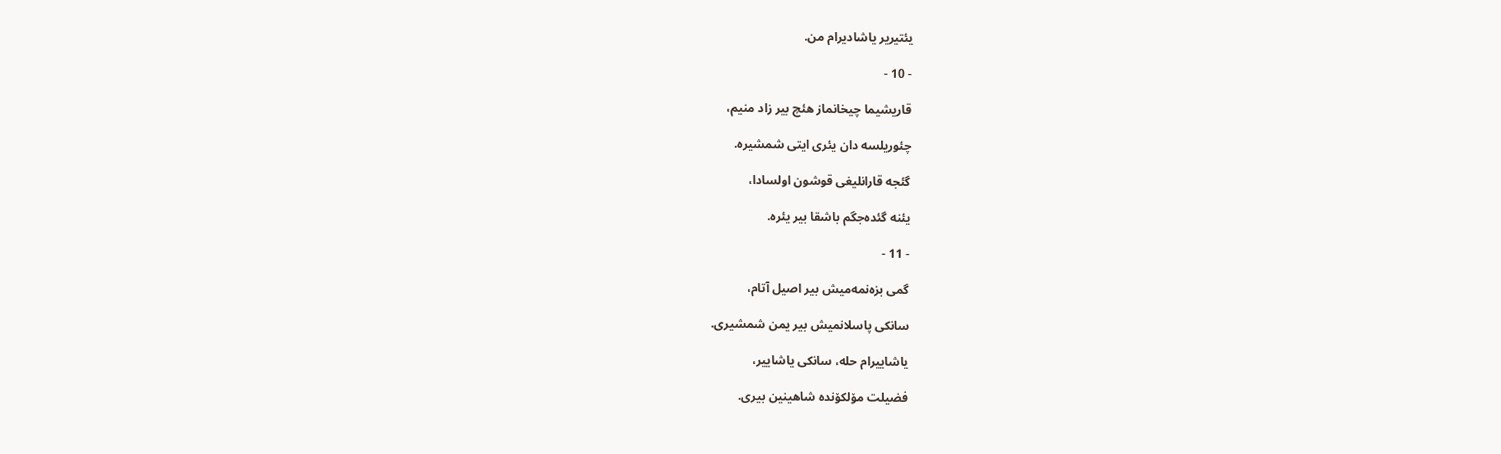یئتیریر یاشادیرام من.

- 10 -

قاریشیما چیخانماز هئچ بیر زاد منیم،

چئوریلسه دان یئری ایتی‌ شمشیره.

گئجه قارانلیغی قوشون اولسادا،

یئنه گئده‌جگم باشقا بیر یئره.

- 11 -

گمی بزه‌نمه‌میش بیر اصیل آتام،

سانکی پاسلانمیش بیر یمن شمشیری.

یاشاییرام حله، سانکی یاشاییر،

فضیلت مۆلکۆنده شاهینین بیری.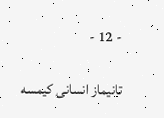- 12 -

تانیماز انسانی کیمسه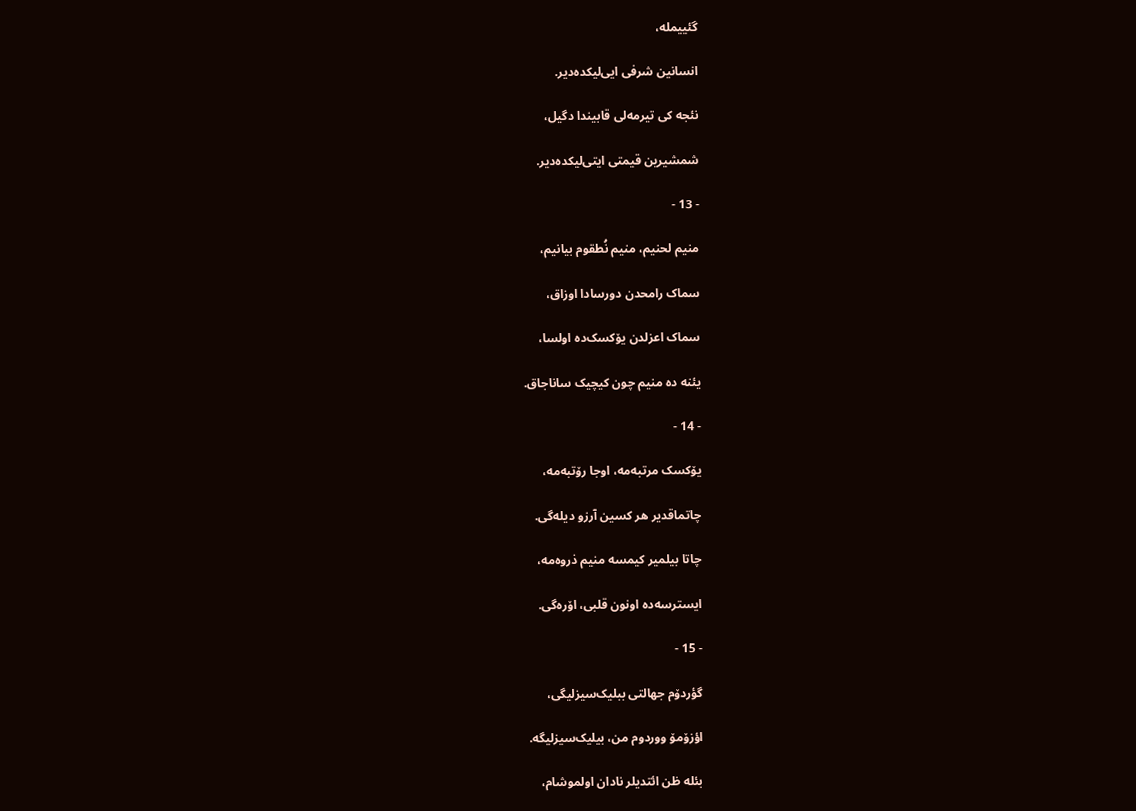گئییمله،

انسانین شرفی ایی‌لیکده‌دیر.

نئجه کی تیرمه‌لی قابیندا دگیل،

شمشیرین قیمتی ایتی‌لیکده‌دیر.

- 13 -

منیم لحنیم، منیم نُطقوم بیانیم،

سماک رامحدن دورسادا اوزاق،

سماک اعزلدن یۆکسک‌ده اولسا،

یئنه ده منیم چون کیچیک ساناجاق.

- 14 -

یۆکسک مرتبه‌مه، اوجا رۆتبه‌مه،

چاتماقدیر هر کسین آرزو دیله‌گی.

چاتا بیلمیر کیمسه منیم ذروه‌مه،

ایسترسه‌ده اونون قلبی، اۆره‌گی.

- 15 -

گؤردۆم جهالتی ببلیک‌سیزلیگی،

اؤزۆمۆ ووردوم من، بیلیک‌سیزلیگه.

بئله ظن ائتدیلر نادان اولموشام،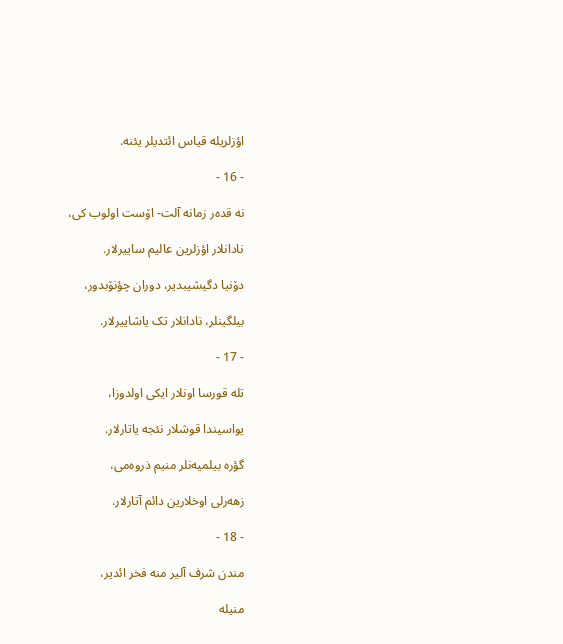اؤزلریله قیاس ائتدیلر یئنه.

- 16 -

نه قده‌ر زمانه آلت- اۆست اولوب کی،

نادانلار اؤزلرین عالیم ساییرلار.

دۆنیا دگیشیبدیر، دوران چؤنۆبدور،

بیلگینلر، نادانلار تک یاشاییرلار.

- 17 -

تله قورسا اونلار ایکی اولدوزا،

یواسیندا قوشلار نئجه یاتارلار.

گؤره بیلمیه‌نلر منیم ذروه‌می،

زهه‌رلی اوخلارین دائم آتارلار.

- 18 -

مندن شرف آلیر منه فخر ائدیر،

منیله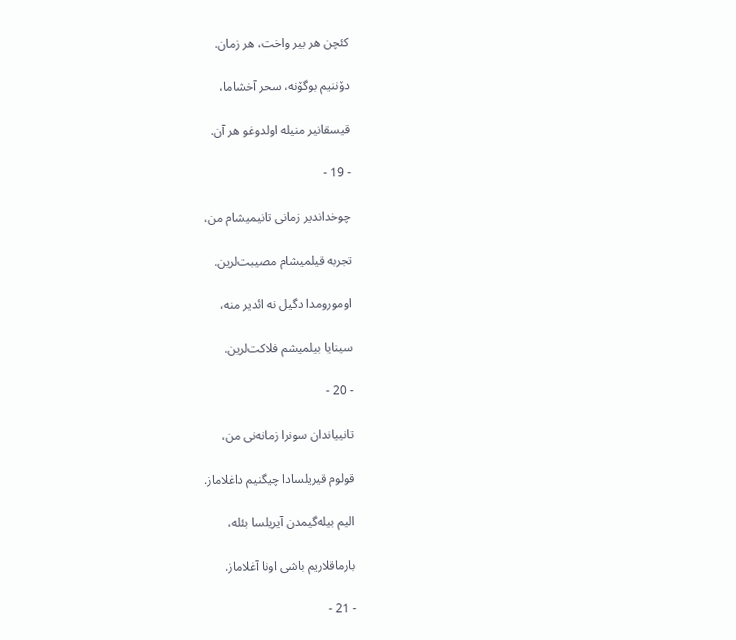کئچن هر بیر واخت، هر زمان.

دۆننیم بوگۆنه، سحر آخشاما،

قیسقانیر منیله اولدوغو هر آن.

- 19 -

چوخداندیر زمانی تانیمیشام من،

تجربه قیلمیشام مصیبت‌لرین.

اومورومدا دگیل نه ائدیر منه،

سینایا بیلمیشم فلاکت‌لرین.

- 20 -

تانییاندان سونرا زمانه‌نی من،

قولوم قیریلسادا چیگنیم داغلاماز.

الیم بیله‌گیمدن آیریلسا بئله،

بارماقلاریم باشی ا‌ونا آغلاماز.

- 21 -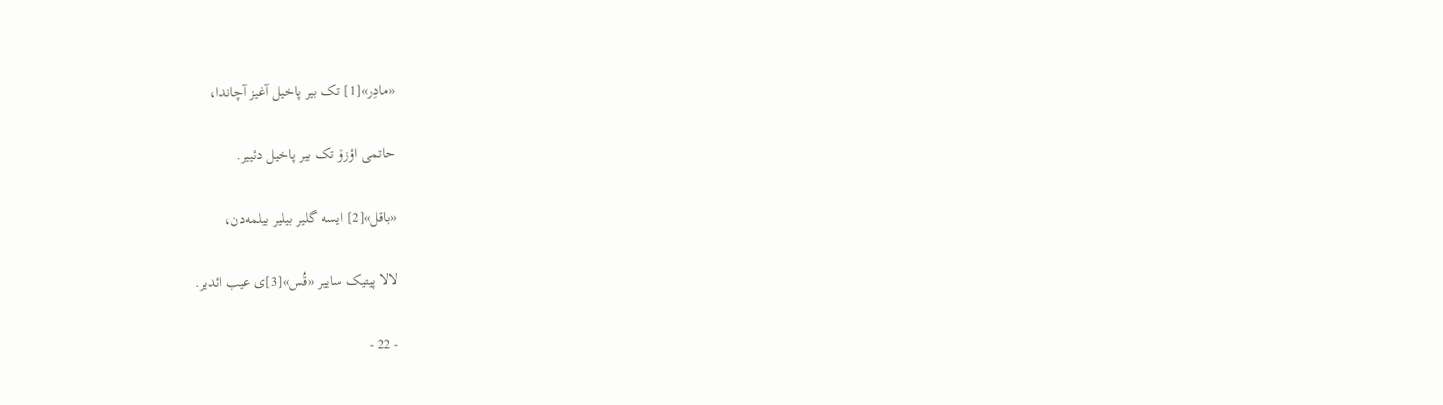«مادِ‌ر»[1] تک بیر پاخیل آغیز آچاندا،

حاتمی اؤزۆ تک بیر پاخیل دئییر.

«باقل»[2] ایسه گلیر بیلیر بیلمه‌دن،

لالا پیتیک ساییر «قُس»[3]ی عیب ائدیر.

- 22 -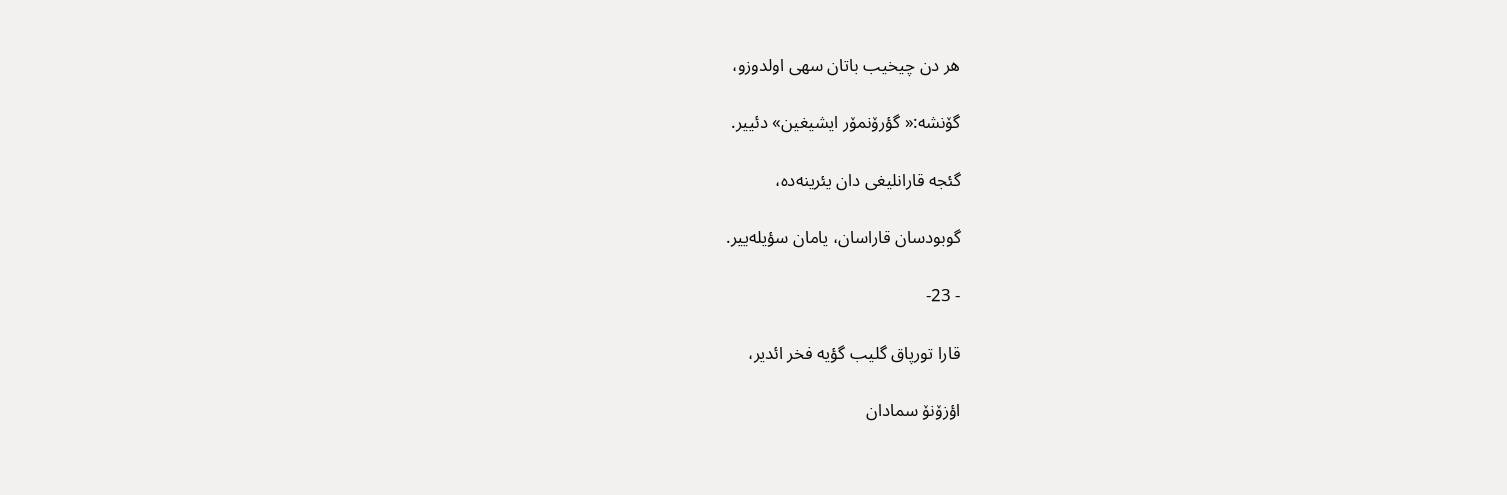هر دن چیخیب باتان سهی اولدوزو،

گۆنشه:« گؤرۆنمۆر ایشیغین» دئییر.

گئجه قارانلیغی دان یئرینه‌ده،

گوبودسان قاراسان، یامان سؤیله‌ییر.

- 23-

قارا تورپاق گلیب گؤیه فخر ائدیر،

اؤزۆنۆ سمادان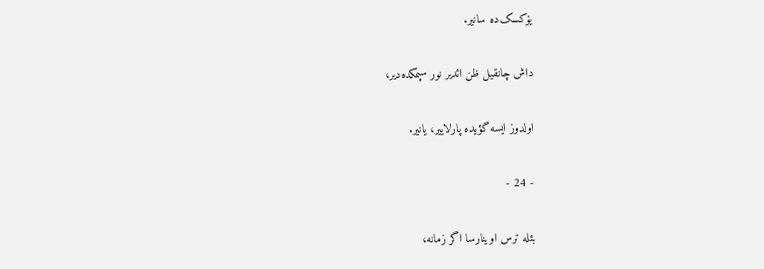یۆکسک‌ده سانیر.

داش چانقیل ظن ائدیر نور سپمکده‌دیر،

اولدوز ایسه گؤیده پارلاییر، یانیر.

- 24 -

بئله ترس اوینارسا اگر زمانه،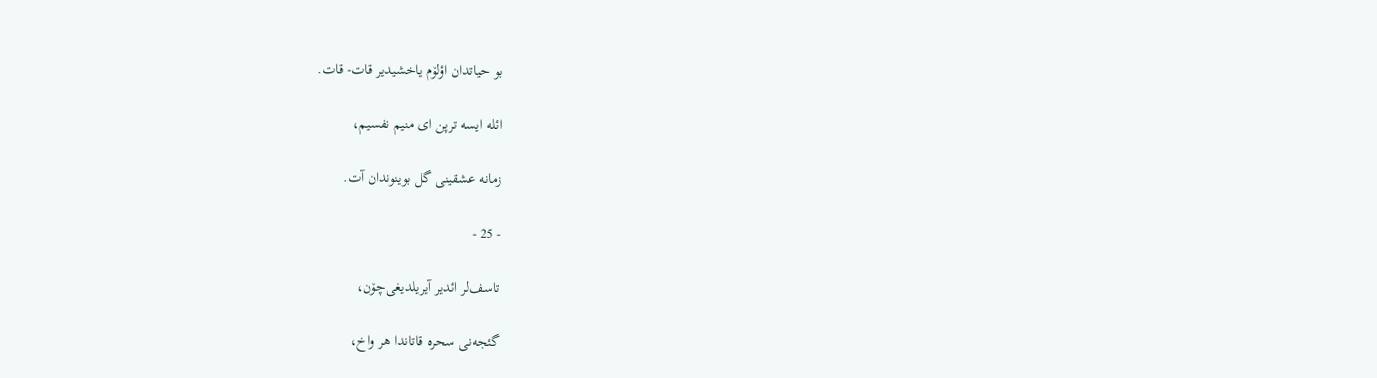بو حیاتدان اؤلۆم یاخشیدیر قات- قات.

ائله ایسه ترپن ای منیم نفسیم،

زمانه عشقینی گل بوینوندان آت.

- 25 -

تاسف‌لر ائدیر آیریلدیغی‌چۆن،

گئجه‌نی سحره قاتاندا هر واخ،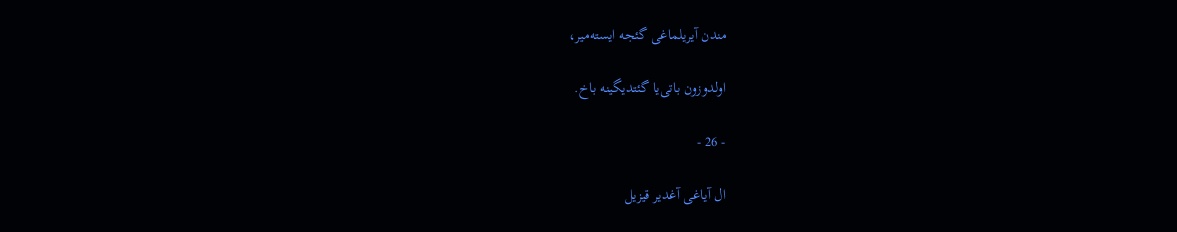مندن آیریلماغی گئجه ایسته‌میر،

اولدوزون باتی‌یا گئتدیگینه باخ.

- 26 -

ال آیاغی آغدیر قیزیل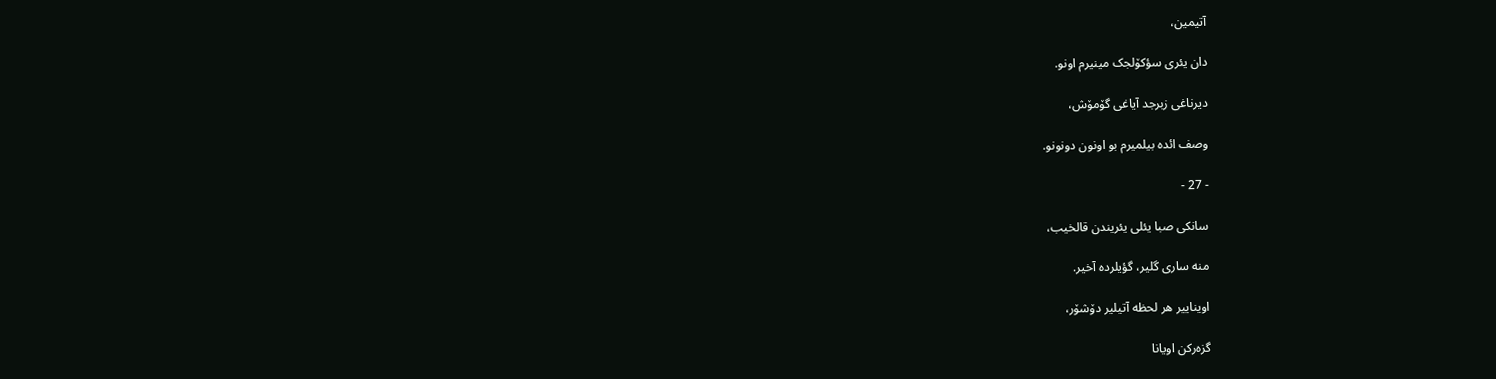آتیمین،

دان یئری سؤکۆلجک مینیرم اونو.

دیرناغی زبرجد آیاغی گۆمۆش،

وصف ائده بیلمیرم بو اونون دونونو.

- 27 -

سانکی صبا یئلی یئریندن قالخیب،

منه ساری گلیر، گؤیلرده آخیر.

اویناییر هر لحظه آتیلیر دۆشۆر،

گزه‌رکن اویانا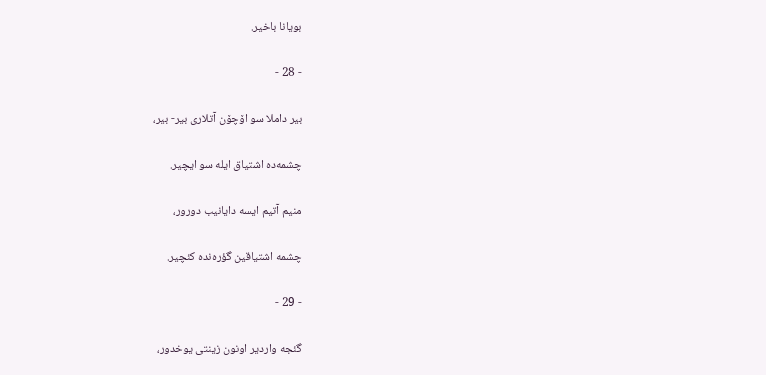بویانا باخیر.

- 28 -

بیر داملا سو اۆچۆن آتلاری بیر- بیر،

چشمه‌ده اشتیاق ایله سو ایچیر.

منیم آتیم ایسه دایانیب دورور،

چشمه اشتیاقین گؤره‌نده کئچیر.

- 29 -

گئجه واردیر اونون زینتی یوخدور،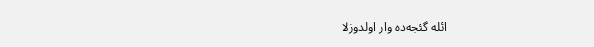ائله گئجه‌ده وار اولدوزلا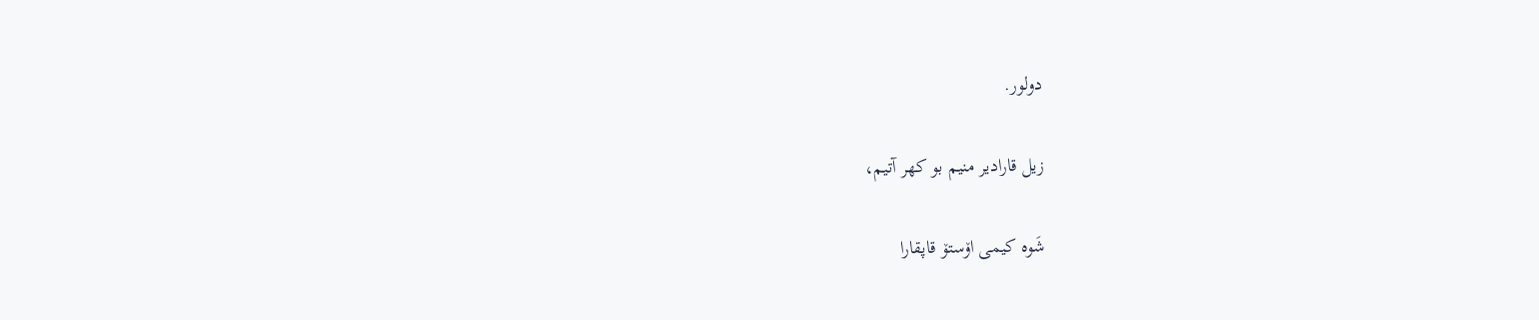دولور.

زیل قارادیر منیم بو کهر آتیم،

شَوه کیمی اۆستۆ قاپقارا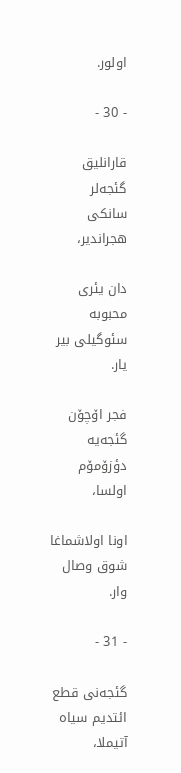اولور.

- 30 -

قارانلیق گئجه‌لر سانکی هجراندیر،

دان یئری محبوبه سئوگیلی بیر یار.

فجر اۆچۆن گئجه‌یه دؤزۆمۆم اولسا،

اونا اولاشماغا شوق وصال وار.

- 31 -

گئجه‌نی قطع ائتدیم سیاه آتیملا،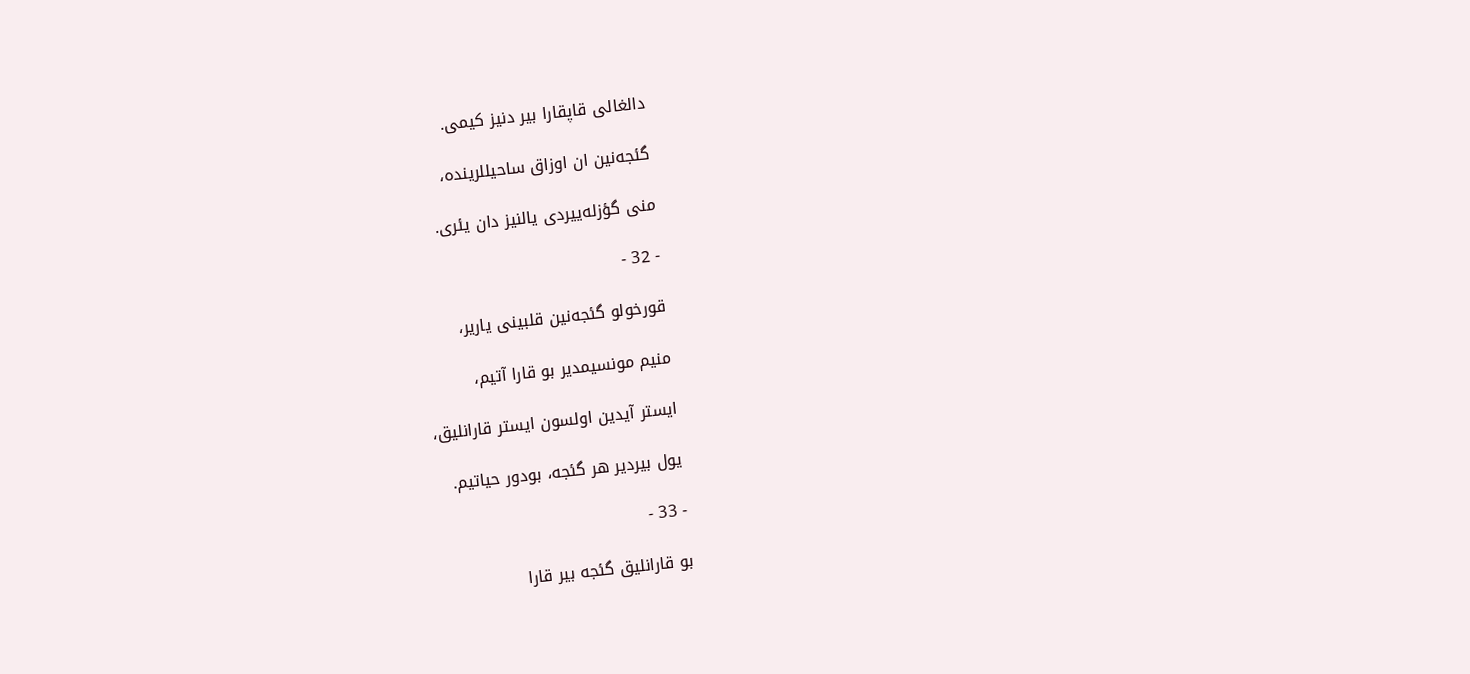دالغالی قاپقارا بیر دنیز کیمی.

گئجه‌نین ان اوزاق ساحیللرینده،

منی گؤزله‌ییردی یالنیز دان یئری.

- 32 -

قورخولو گئجه‌نین قلبینی یاریر،

منیم مونسیمدیر بو قارا آتیم،

ایستر آیدین اولسون ایستر قارانلیق،

یول بیردیر هر گئجه، بودور حیاتیم.

- 33 -

بو قارانلیق گئجه بیر قارا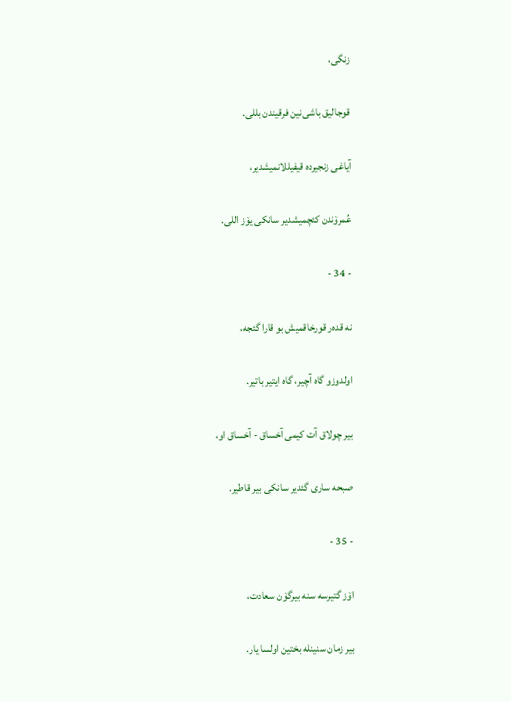زنگی،

قوجالیق باشی‌نین فرقیندن بللی.

آیاغی زنجیرده قیفیللانمیشدیر،

عُمرۆندن کئچمیشدیر سانکی یۆز اللی.

- 34 -

نه قده‌ر قورخاقمیش بو قارا گئجه،

اولدوزو گاه آچیر، گاه ایتیر باتیر.

بیر چولاق آت کیمی آخساق - آخساق او،

صبحه ساری گئدیر سانکی بیر قاطیر.

- 35 -

اۆز گتیرسه سنه بیرگۆن سعادت،

بیر زمان سنینله بختین اولسا یار.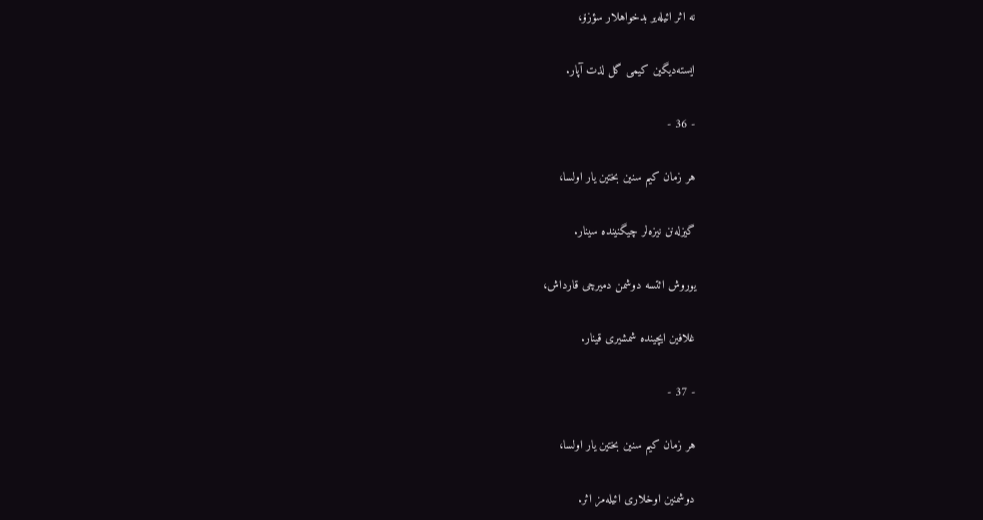نه اثر ائیله‌یر بدخواهلار سؤزۆ،

ایسته‌دیگین کیمی گل لذت آپار.

- 36 -

هر زمان کیم سنین بختین یار اولسا،

گیزله‌نن نیزه‌لر چیگنینده سینار.

یوروش ائتسه دوشمن دمیرچی قارداش،

غلافین ایچینده شمشیری قینار.

- 37 -

هر زمان کیم سنین بختین یار اولسا،

دوشمنین اوخلاری ائیله‌مز اثر.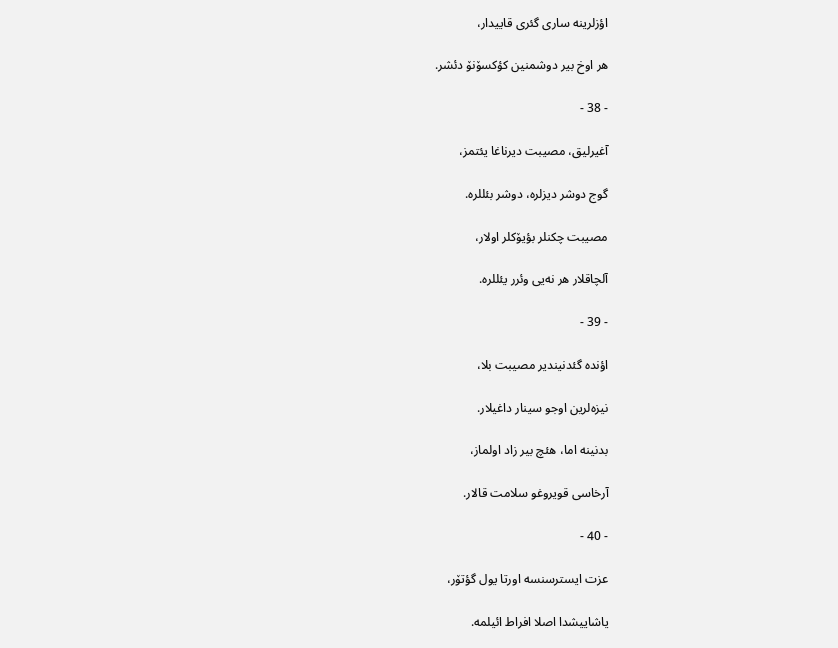اؤزلرینه ساری گئری قاییدار،

هر اوخ بیر دوشمنین کؤکسۆنۆ دئشر.

- 38 -

آغیرلیق، مصیبت دیرناغا یئتمز،

گوج دوشر دیزلره، دوشر بئللره.

مصیبت چکنلر بؤیۆکلر اولار،

آلچاقلار هر نه‌یی وئرر یئللره.

- 39 -

اؤنده گئدنیندیر مصیبت بلا،

نیزه‌لرین اوجو سینار داغیلار.

بدنینه اما، هئچ بیر زاد اولماز،

آرخاسی قویروغو سلامت قالار.

- 40 -

عزت ایسترسنسه اورتا یول گؤتۆر،

یاشاییشدا اصلا افراط ائیلمه.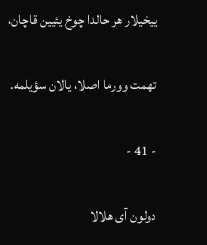ییخیلار هر حالدا چوخ یئیین قاچان،

تهمت وورما اصلا، یالان سؤیلمه.

- 41 -

دولون آی هلالا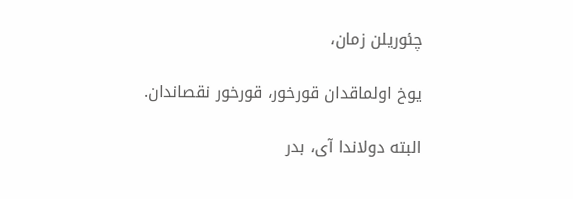چئوریلن زمان،

یوخ اولماقدان قورخور، قورخور نقصاندان.

البته دولاندا آی، بدر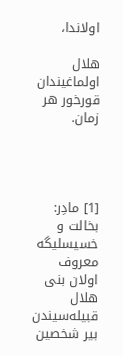اولاندا،

هلال اولماغیندان قورخور هر زمان.




[1] مادِر: بخالت و خسیسلیگه معروف اولان بنی هلال قبیله‌سیندن بیر شخصین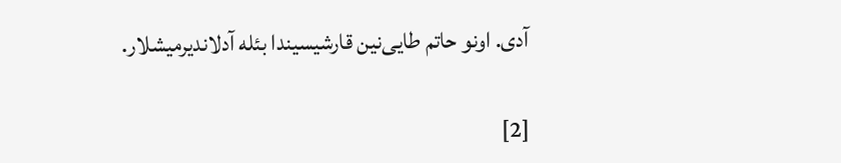آدی. اونو حاتم طایی‌نین قارشیسیندا بئله آدلاندیرمیشلار.

[2]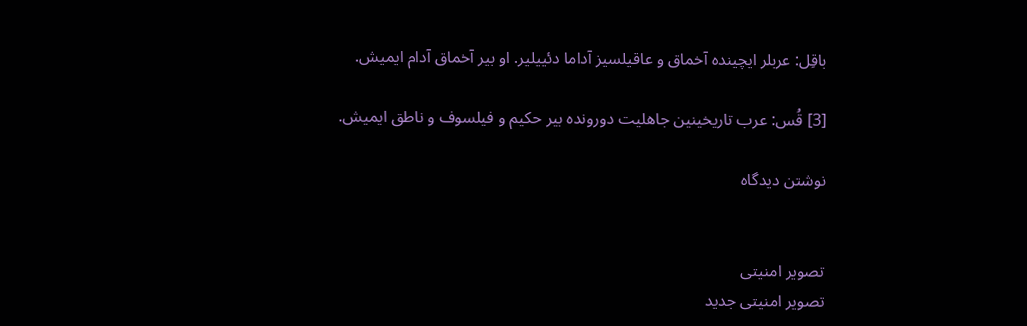باقِل: عربلر ایچینده آخماق و عاقیلسیز آداما دئییلیر. او بیر آخماق آدام ایمیش.

[3] قُس: عرب تاریخینین جاهلیت دورونده بیر حکیم و فیلسوف و ناطق ایمیش.

نوشتن دیدگاه


تصویر امنیتی
تصویر امنیتی جدید